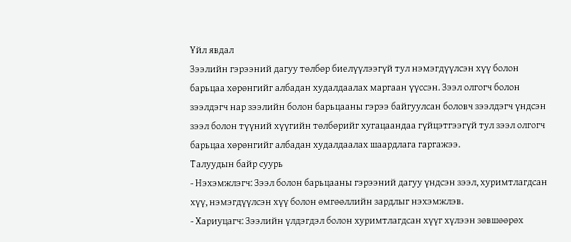Үйл явдал
Зээлийн гэрээний дагуу төлбөр биелүүлээгүй тул нэмэгдүүлсэн хүү болон барьцаа хөрөнгийг албадан худалдаалах маргаан үүссэн. Зээл олгогч болон зээлдэгч нар зээлийн болон барьцааны гэрээ байгуулсан боловч зээлдэгч үндсэн зээл болон түүний хүүгийн төлбөрийг хугацаандаа гүйцэтгээгүй тул зээл олгогч барьцаа хөрөнгийг албадан худалдаалах шаардлага гаргажээ.
Талуудын байр суурь
- Нэхэмжлэгч: Зээл болон барьцааны гэрээний дагуу үндсэн зээл, хуримтлагдсан хүү, нэмэгдүүлсэн хүү болон өмгөөллийн зардлыг нэхэмжлэв.
- Хариуцагч: Зээлийн үлдэгдэл болон хуримтлагдсан хүүг хүлээн зөвшөөрөх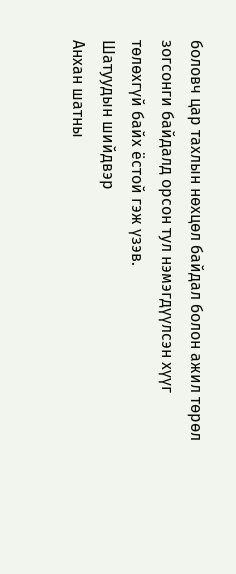боловч цар тахлын нөхцөл байдал болон ажил төрөл зогсонги байдалд орсон тул нэмэгдүүлсэн хүүг төлөхгүй байх ёстой гэж үзэв.
Шатуудын шийдвэр
Анхан шатны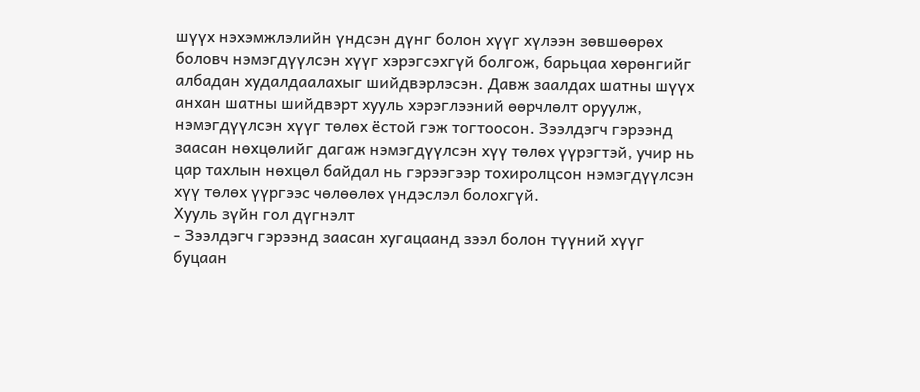шүүх нэхэмжлэлийн үндсэн дүнг болон хүүг хүлээн зөвшөөрөх боловч нэмэгдүүлсэн хүүг хэрэгсэхгүй болгож, барьцаа хөрөнгийг албадан худалдаалахыг шийдвэрлэсэн. Давж заалдах шатны шүүх анхан шатны шийдвэрт хууль хэрэглээний өөрчлөлт оруулж, нэмэгдүүлсэн хүүг төлөх ёстой гэж тогтоосон. Зээлдэгч гэрээнд заасан нөхцөлийг дагаж нэмэгдүүлсэн хүү төлөх үүрэгтэй, учир нь цар тахлын нөхцөл байдал нь гэрээгээр тохиролцсон нэмэгдүүлсэн хүү төлөх үүргээс чөлөөлөх үндэслэл болохгүй.
Хууль зүйн гол дүгнэлт
- Зээлдэгч гэрээнд заасан хугацаанд зээл болон түүний хүүг буцаан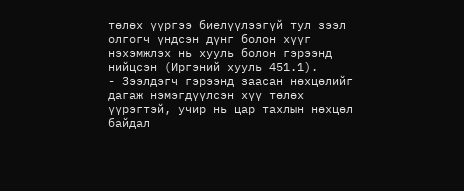төлөх үүргээ биелүүлээгүй тул зээл олгогч үндсэн дүнг болон хүүг нэхэмжлэх нь хууль болон гэрээнд нийцсэн (Иргэний хууль 451.1).
- Зээлдэгч гэрээнд заасан нөхцөлийг дагаж нэмэгдүүлсэн хүү төлөх үүрэгтэй, учир нь цар тахлын нөхцөл байдал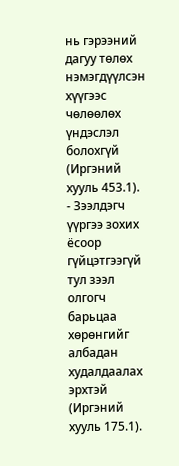нь гэрээний дагуу төлөх нэмэгдүүлсэн хүүгээс чөлөөлөх үндэслэл болохгүй (Иргэний хууль 453.1).
- Зээлдэгч үүргээ зохих ёсоор гүйцэтгээгүй тул зээл олгогч барьцаа хөрөнгийг албадан худалдаалах эрхтэй (Иргэний хууль 175.1).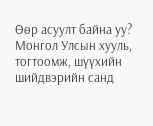Өөр асуулт байна уу?
Монгол Улсын хууль, тогтоомж, шүүхийн шийдвэрийн санд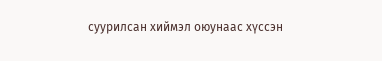суурилсан хиймэл оюунаас хүссэн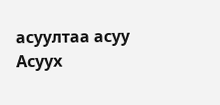асуултаа асуу
Асуух